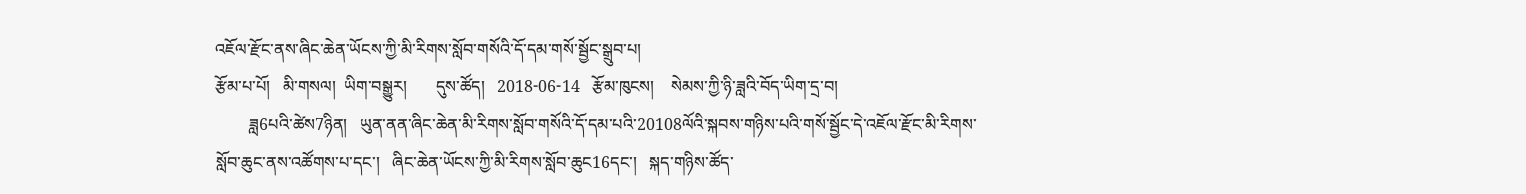འཇོལ་རྫོང་ནས་ཞིང་ཆེན་ཡོངས་ཀྱི་མི་རིགས་སློབ་གསོའི་དོ་དམ་གསོ་སྦྱོང་སྒྲུབ་པ།
རྩོམ་པ་པོ།   མི་གསལ།  ཡིག་བསྒྱུར།       དུས་ཚོད།   2018-06-14   རྩོམ་ཁུངས།    སེམས་ཀྱི་ཉི་ཟླའི་བོད་ཡིག་དྲ་བ།
        ཟླ6པའི་ཚེས7ཉིན།   ཡུན་ནན་ཞིང་ཆེན་མི་རིགས་སློབ་གསོའི་དོ་དམ་པའི་20108ལོའི་སྐབས་གཉིས་པའི་གསོ་སྦྱོང་དེ་འཇོལ་རྫོང་མི་རིགས་སློབ་ཆུང་ནས་འཚོགས་པ་དང་།   ཞིང་ཆེན་ཡོངས་ཀྱི་མི་རིགས་སློབ་ཆུང16དང་།   སྐད་གཉིས་ཚོད་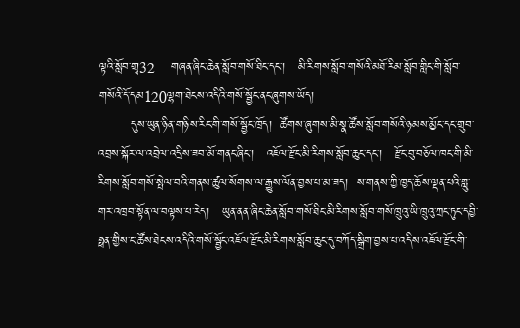ལྟའི་སློབ་གྲྭ32    གཞན་ཞིང་ཆེན་སློབ་གསོ་ཐིང་དང་།   མི་རིགས་སློབ་གསོའི་མཐོ་རིམ་སློབ་གླིང་གི་སློབ་གསོའི་དོ་དམ120ལྷག་ཐེངས་འདིའི་གསོ་སྦྱོང་ནང་ཞུགས་ཡོད།
        དུས་ཡུན་ཉིན་གཉིས་རིང་གི་གསོ་སྦྱོང་ཁྲོད།  ཚོགས་ཞུགས་མི་སྣ་ཚོས་སློབ་གསོའི་ཉམས་མྱོང་དང་གྲུབ་འབྲས་སྐོར་ལ་འབྲེལ་འདྲིས་ཟབ་མོ་གནང་ཞིང་།   འཇོལ་རྫོང་མི་རིགས་སློབ་ཆུང་དང་།   རྫོང་བུ་བཅོལ་ཁང་གི་མི་རིགས་སློབ་གསོ་སྤེལ་བའི་གནས་ཚུལ་སོགས་ལ་རྒྱུས་ལོན་བྱས་པ་མ་ཟད།  ས་གནས་ཀྱི་ཁྱད་ཆོས་ལྡན་པའི་གླུ་གར་འཁྲབ་སྟོན་ལ་བལྟས་པ་རེད།   ཡུན་ནན་ཞིང་ཆེན་སློབ་གསོ་ཐིང་མི་རིགས་སློབ་གསོ་ཁྲུའུ་ཡི་ཁྲུའུ་ཀྲང་ཏུང་དབྱི་ཧྥན་གྱིས་ང་ཚོས་ཐེངས་འདིའི་གསོ་སྦྱོང་འཇོལ་རྫོང་མི་རིགས་སློབ་ཆུང་དུ་བཀོད་སྒྲིག་བྱས་པ་འདིས་འཇོལ་རྫོང་གི་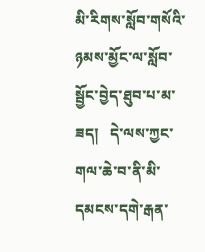མི་རིགས་སློབ་གསོའི་ཉམས་མྱོང་ལ་སློབ་སྦྱོང་བྱེད་ཐུབ་པ་མ་ཟད།   དེ་ལས་ཀྱང་གལ་ཆེ་བ་ནི་མི་དམངས་དགེ་རྒན་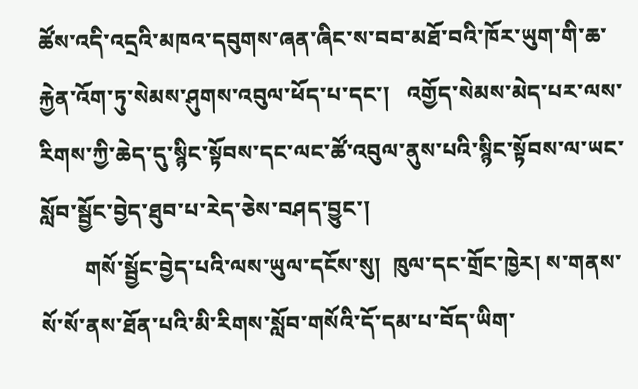ཚོས་འདི་འདྲའི་མཁའ་དབུགས་ཞན་ཞིང་ས་བབ་མཐོ་བའི་ཁོར་ཡུག་གི་ཆ་རྐྱེན་འོག་ཏུ་སེམས་ཤུགས་འབུལ་ཕོད་པ་དང་།   འགྱོད་སེམས་མེད་པར་ལས་རིགས་ཀྱི་ཆེད་དུ་སྙིང་སྟོབས་དང་ལང་ཚོ་འབུལ་ནུས་པའི་སྙིང་སྟོབས་ལ་ཡང་སློབ་སྦྱོང་བྱེད་ཐུབ་པ་རེད་ཅེས་བཤད་བྱུང་།
        གསོ་སྦྱོང་བྱེད་པའི་ལས་ཡུལ་དངོས་སུ།  ཁུལ་དང་གྲོང་ཁྱེར། ས་གནས་སོ་སོ་ནས་ཐོན་པའི་མི་རིགས་སློབ་གསོའི་དོ་དམ་པ་བོད་ཡིག་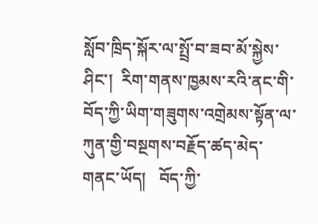སློབ་ཁྲིད་སྐོར་ལ་སྤྲོ་བ་ཟབ་མོ་སྐྱེས་ཤིང་།  རིག་གནས་ཁྱམས་རའི་ནང་གི་བོད་ཀྱི་ཡིག་གཟུགས་འགྲེམས་སྟོན་ལ་ཀུན་གྱི་བསྔགས་བརྗོད་ཚད་མེད་གནང་ཡོད།   བོད་ཀྱི་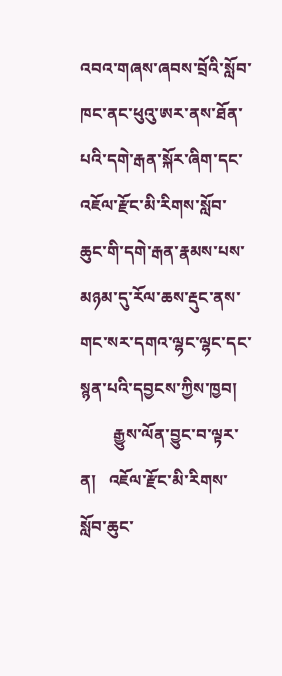འབའ་གཞས་ཞབས་བྲོའི་སློབ་ཁང་ནང་ཕུའུ་ཨར་ནས་ཐོན་པའི་དགེ་རྒན་སྐོར་ཞིག་དང་འཇོལ་རྫོང་མི་རིགས་སློབ་ཆུང་གི་དགེ་རྒན་རྣམས་པས་མཉམ་དུ་རོལ་ཆས་རྡུང་ནས་གང་སར་དགའ་ལྷང་ལྷང་དང་སྙན་པའི་དབྱངས་ཀྱིས་ཁྱབ།
        རྒྱུས་ལོན་བྱུང་བ་ལྟར་ན།   འཇོལ་རྫོང་མི་རིགས་སློབ་ཆུང་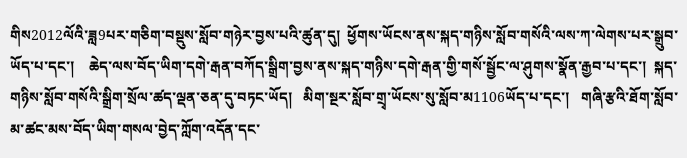གིས2012ལོའི་ཟླ9པར་གཅིག་བསྡུས་སློབ་གཉེར་བྱས་པའི་ཚུན་དུ།  ཕྱོགས་ཡོངས་ནས་སྐད་གཉིས་སློབ་གསོའི་ལས་ཀ་ལེགས་པར་སྒྲུབ་ཡོད་པ་དང་།    ཆེད་ལས་བོད་ཡིག་དགེ་རྒན་བཀོད་སྒྲིག་བྱས་ནས་སྐད་གཉིས་དགེ་རྒན་གྱི་གསོ་སྦྱོང་ལ་ཤུགས་སྣོན་རྒྱབ་པ་དང་།  སྐད་གཉིས་སློབ་གསོའི་སྒྲིག་སྲོལ་ཚད་ལྡན་ཅན་དུ་བཏང་ཡོད།   མིག་སྔར་སློབ་གྲྭ་ཡོངས་སུ་སློབ་མ1106ཡོད་པ་དང་།   གཞི་རྩའི་ཐོག་སློབ་མ་ཚང་མས་བོད་ཡིག་གསལ་བྱེད་ཀློག་འདོན་དང་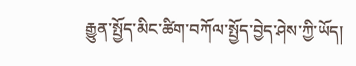རྒྱུན་སྤྱོད་མིང་ཚིག་བཀོལ་སྤྱོད་བྱེད་ཤེས་ཀྱི་ཡོད།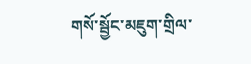གསོ་སྦྱོང་མཇུག་གྲིལ་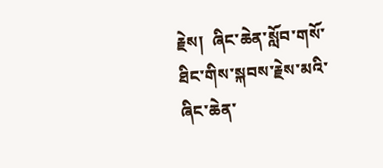རྗེས།  ཞིང་ཆེན་སློབ་གསོ་ཐིང་གིས་སྐབས་རྗེས་མའི་ཞིང་ཆེན་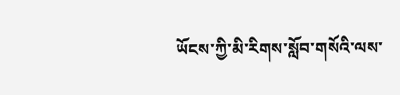ཡོངས་ཀྱི་མི་རིགས་སློབ་གསོའི་ལས་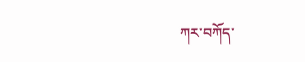ཀར་བཀོད་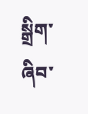སྒྲིག་ཞིབ་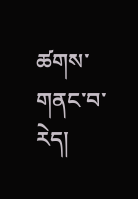ཚགས་གནང་བ་རེད།